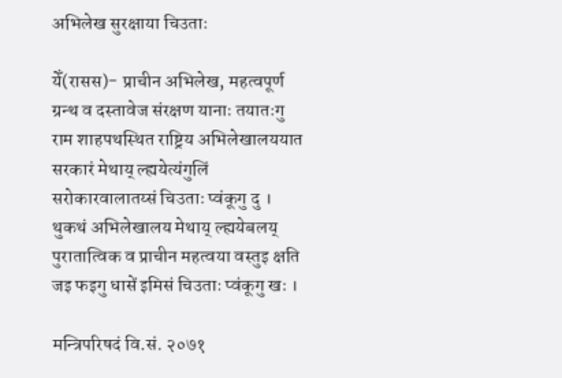अभिलेख सुरक्षाया चिउताः

येँ(रासस)- प्राचीन अभिलेख, महत्वपूर्ण ग्रन्थ व दस्तावेज संरक्षण यानाः तयातःगु राम शाहपथस्थित राष्ट्रिय अभिलेखालययात सरकारं मेथाय् ल्ह्ययेत्यंगुलिं सरोकारवालातय्सं चिउताः प्वंकूगु दु । थुकथं अभिलेखालय मेथाय् ल्ह्ययेबलय् पुरातात्विक व प्राचीन महत्वया वस्तुइ क्षति जइ फइगु धासें इमिसं चिउताः प्वंकूगु खः ।

मन्त्रिपरिषदं वि.सं. २०७१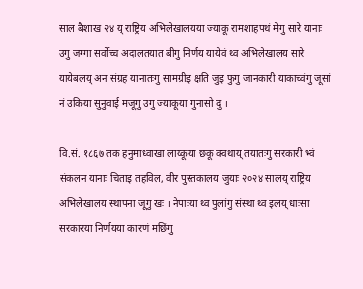साल बैशाख २४ य् राष्ट्रिय अभिलेखालयया ज्याकू रामशाहपथं मेगु सारे यानाः उगु जग्गा सर्वोच्च अदालतयात बीगु निर्णय यायेवं थ्व अभिलेखालय सारे यायेबलय् अन संग्रह यानातःगु सामग्रीइ क्षति जुइ फुगु जानकारी याकाच्वंगु जूसां नं उकिया सुनुवाई मजूगु उगु ज्याकूया गुनासो दु ।

वि.सं. १८६७ तक हनुमाध्वाखा लाय्कूया छकू क्वथाय् तयातःगु सरकारी भ्वं संकलन यानाः चिताइ तहविल, वीर पुस्तकालय जुयाः २०२४ सालय् राष्ट्रिय अभिलेखालय स्थापना जूगु खः । नेपाःया थ्व पुलांगु संस्था थ्व इलय् धाःसा सरकारया निर्णयया कारणं मछिंगु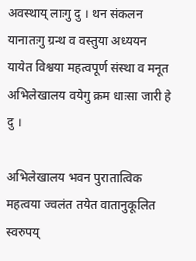अवस्थाय् लाःगु दु । थन संकलन यानातःगु ग्रन्थ व वस्तुया अध्ययन यायेत विश्वया महत्वपूर्ण संस्था व मनूत अभिलेखालय वयेगु क्रम धाःसा जारी हे दु ।

अभिलेखालय भवन पुरातात्विक महत्वया ज्वलंत तयेत वातानुकूलित स्वरुपय्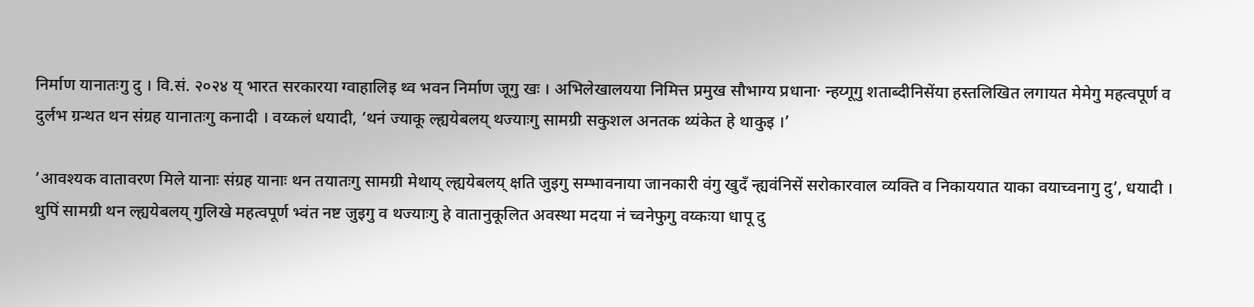निर्माण यानातःगु दु । वि.सं. २०२४ य् भारत सरकारया ग्वाहालिइ थ्व भवन निर्माण जूगु खः । अभिलेखालयया निमित्त प्रमुख सौभाग्य प्रधाना· न्हय्गूगु शताब्दीनिसेंया हस्तलिखित लगायत मेमेगु महत्वपूर्ण व दुर्लभ ग्रन्थत थन संग्रह यानातःगु कनादी । वय्कलं धयादी, ‘थनं ज्याकू ल्ह्ययेबलय् थज्याःगु सामग्री सकुशल अनतक थ्यंकेत हे थाकुइ ।’

‘आवश्यक वातावरण मिले यानाः संग्रह यानाः थन तयातःगु सामग्री मेथाय् ल्ह्ययेबलय् क्षति जुइगु सम्भावनाया जानकारी वंगु खुदँ न्ह्यवंनिसें सरोकारवाल व्यक्ति व निकाययात याका वयाच्वनागु दु’, धयादी । थुपिं सामग्री थन ल्ह्ययेबलय् गुलिखे महत्वपूर्ण भ्वंत नष्ट जुइगु व थज्याःगु हे वातानुकूलित अवस्था मदया नं च्वनेफुगु वय्कःया धापू दु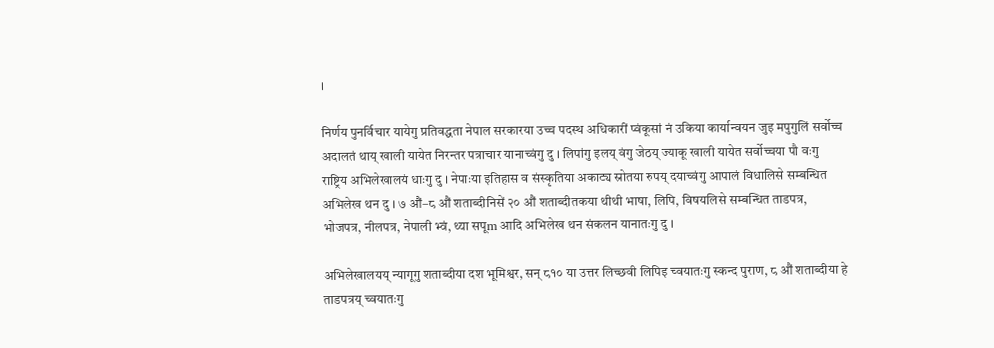।

निर्णय पुनर्विचार यायेगु प्रतिवद्धता नेपाल सरकारया उच्च पदस्थ अधिकारीं प्वंकूसां नं उकिया कार्यान्वयन जुइ मपुगुलिं सर्वोच्च अदालतं थाय् खाली यायेत निरन्तर पत्राचार यानाच्वंगु दु । लिपांगु इलय् वंगु जेठय् ज्याकू खाली यायेत सर्वोच्चया पौ वःगु राष्ट्रिय अभिलेखालयं धाःगु दु । नेपाःया इतिहास व संस्कृतिया अकाट्य स्रोतया रुपय् दयाच्वंगु आपालं विधालिसे सम्बन्धित अभिलेख थन दु । ७ औं–८ औं शताब्दीनिसें २० औं शताब्दीतकया थीथी भाषा, लिपि, विषयलिसे सम्बन्धित ताडपत्र, भोजपत्र, नीलपत्र, नेपाली भ्वं, थ्या सपूm आदि अभिलेख थन संकलन यानातःगु दु ।

अभिलेखालयय् न्यागूगु शताब्दीया दश भूमिश्वर, सन् ८१० या उत्तर लिच्छवी लिपिइ च्वयातःगु स्कन्द पुराण, ८ औं शताब्दीया हे ताडपत्रय् च्वयातःगु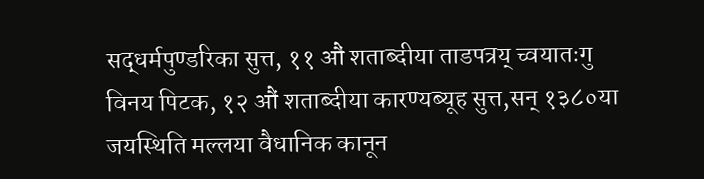सद्धर्मपुण्डरिका सुत्त, ११ औं शताब्दीया ताडपत्रय् च्वयातःगु विनय पिटक, १२ औं शताब्दीया कारण्यब्यूह सुत्त,सन् १३८०या जयस्थिति मल्लया वैधानिक कानून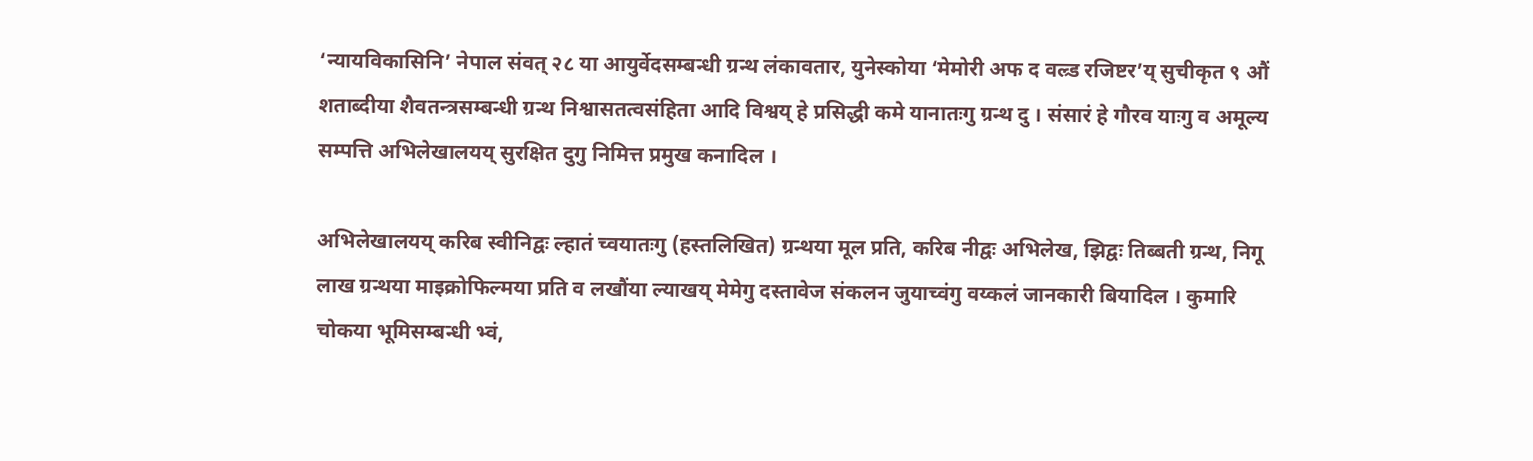‘न्यायविकासिनि’ नेपाल संवत् २८ या आयुर्वेदसम्बन्धी ग्रन्थ लंकावतार, युनेस्कोया ‘मेमोरी अफ द वल्र्ड रजिष्टर’य् सुचीकृत ९ औं शताब्दीया शैवतन्त्रसम्बन्धी ग्रन्थ निश्वासतत्वसंहिता आदि विश्वय् हे प्रसिद्धी कमे यानातःगु ग्रन्थ दु । संसारं हे गौरव याःगु व अमूल्य सम्पत्ति अभिलेखालयय् सुरक्षित दुगु निमित्त प्रमुख कनादिल ।

अभिलेखालयय् करिब स्वीनिद्वः ल्हातं च्वयातःगु (हस्तलिखित) ग्रन्थया मूल प्रति, करिब नीद्वः अभिलेख, झिद्वः तिब्बती ग्रन्थ, निगू लाख ग्रन्थया माइक्रोफिल्मया प्रति व लखौंया ल्याखय् मेमेगु दस्तावेज संकलन जुयाच्वंगु वय्कलं जानकारी बियादिल । कुमारि चोकया भूमिसम्बन्धी भ्वं,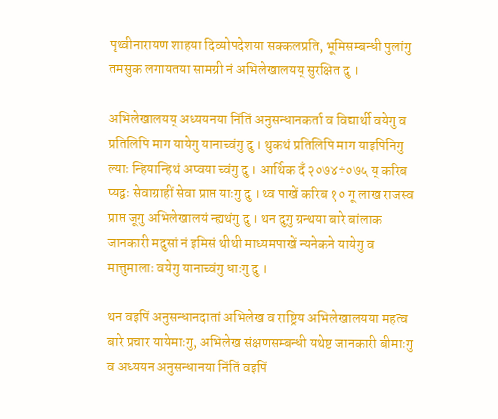पृथ्वीनारायण शाहया दिव्योपदेशया सक्कलप्रति, भूमिसम्बन्धी पुलांगु तमसुक लगायतया सामग्री नं अभिलेखालयय् सुरक्षित दु ।

अभिलेखालयय् अध्ययनया निंतिं अनुसन्धानकर्ता व विद्यार्थी वयेगु व प्रतिलिपि माग यायेगु यानाच्वंगु दु । थुकथं प्रतिलिपि माग याइपिनिगु ल्याः न्हियान्हिथं अप्वया च्वंगु दु । आर्थिक दँ २०७४÷०७५ य् करिब प्यद्वः सेवाग्राहीं सेवा प्राप्त याःगु दु । थ्व पाखें करिब १० गू लाख राजस्व प्राप्त जूगु अभिलेखालयं न्ह्यथंगु दु । थन दुगु ग्रन्थया बारे बांलाक जानकारी मदुसां नं इमिसं थीथी माध्यमपाखें न्यनेकने यायेगु व मात्तुमालाः वयेगु यानाच्वंगु धाःगु दु ।

थन वइपिं अनुसन्धानदातां अभिलेख व राष्ट्रिय अभिलेखालयया महत्व बारे प्रचार यायेमाःगु, अभिलेख संक्षणसम्बन्धी यथेष्ट जानकारी बीमाःगु व अध्ययन अनुसन्धानया निंतिं वइपिं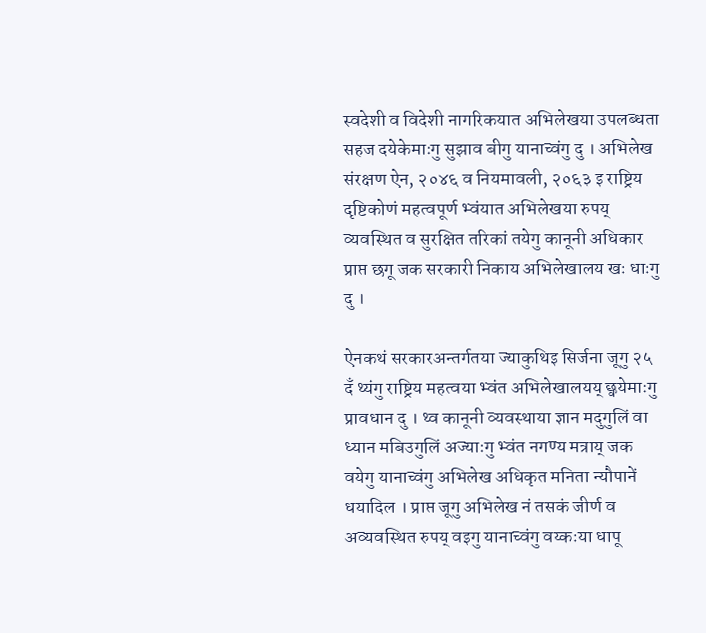स्वदेशी व विदेशी नागरिकयात अभिलेखया उपलब्धता सहज दयेकेमाःगु सुझाव बीगु यानाच्वंगु दु । अभिलेख संरक्षण ऐन, २०४६ व नियमावली, २०६३ इ राष्ट्रिय दृष्टिकोणं महत्वपूर्ण भ्वंयात अभिलेखया रुपय् व्यवस्थित व सुरक्षित तरिकां तयेगु कानूनी अधिकार प्राप्त छगू जक सरकारी निकाय अभिलेखालय खः धाःगु दु ।

ऐनकथं सरकारअन्तर्गतया ज्याकुथिइ सिर्जना जूगु २५ दँ थ्यंगु राष्ट्रिय महत्वया भ्वंत अभिलेखालयय् छ्वयेमाःगु प्रावधान दु । थ्व कानूनी व्यवस्थाया ज्ञान मदुगुलिं वा ध्यान मबिउगुलिं अज्याःगु भ्वंत नगण्य मत्राय् जक वयेगु यानाच्वंगु अभिलेख अधिकृत मनिता न्यौपानें धयादिल । प्राप्त जूगु अभिलेख नं तसकं जीर्ण व अव्यवस्थित रुपय् वइगु यानाच्वंगु वय्कःया धापू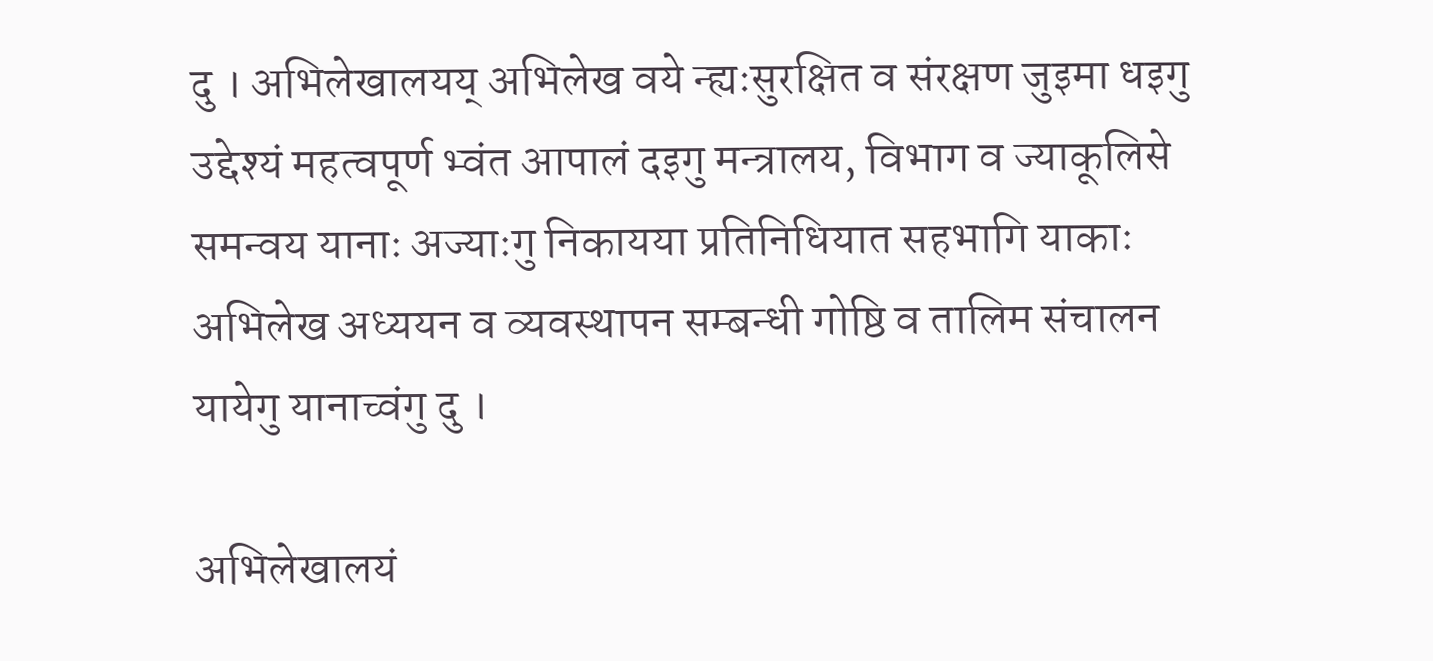दु । अभिलेखालयय् अभिलेख वये न्ह्यःसुरक्षित व संरक्षण जुइमा धइगु उद्देश्यं महत्वपूर्ण भ्वंत आपालं दइगु मन्त्रालय, विभाग व ज्याकूलिसे समन्वय यानाः अज्याःगु निकायया प्रतिनिधियात सहभागि याकाः अभिलेख अध्ययन व व्यवस्थापन सम्बन्धी गोष्ठि व तालिम संचालन यायेगु यानाच्वंगु दु ।

अभिलेखालयं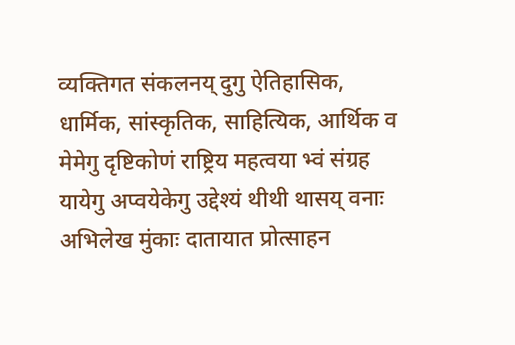व्यक्तिगत संकलनय् दुगु ऐतिहासिक, धार्मिक, सांस्कृतिक, साहित्यिक, आर्थिक व मेमेगु दृष्टिकोणं राष्ट्रिय महत्वया भ्वं संग्रह यायेगु अप्वयेकेगु उद्देश्यं थीथी थासय् वनाः अभिलेख मुंकाः दातायात प्रोत्साहन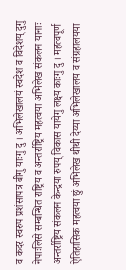व कदर स्वरुप प्रशंसापत्र बीगु याःगु दु । अभिलेखालयं स्वदेश व विदेशय् दुगु नेपाःलिसे सम्बन्धित राष्ट्रिय व अन्तर्राष्ट्रिय महत्वया अभिलेख संकलन यानाः अन्तर्राष्ट्रिय संकलन केन्द्रया रुपय् विकास यायेगु लक्ष्य काःगु दु । महत्वपूर्ण ऐतिहासिक महत्वया छुं अभिलेख थीथी देय्या अभिलेखालय व संग्रहालयया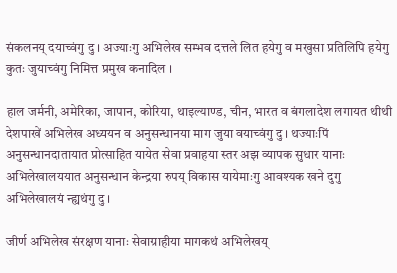संकलनय् दयाच्वंगु दु । अज्याःगु अभिलेख सम्भव दत्तले लित हयेगु व मखुसा प्रतिलिपि हयेगु कुतः जुयाच्वंगु निमित्त प्रमुख कनादिल ।

हाल जर्मनी, अमेरिका, जापान, कोरिया, थाइल्याण्ड, चीन, भारत व बंगलादेश लगायत थीथी देशपाखें अभिलेख अध्ययन व अनुसन्धानया माग जुया वयाच्वंगु दु । थज्याःपिं अनुसन्धानदातायात प्रोत्साहित यायेत सेवा प्रवाहया स्तर अझ व्यापक सुधार यानाः अभिलेखालययात अनुसन्धान केन्द्रया रुपय् विकास यायेमाःगु आवश्यक खने दुगु अभिलेखालयं न्ह्यथंगु दु ।

जीर्ण अभिलेख संरक्षण यानाः सेवाग्राहीया मागकथं अभिलेखय्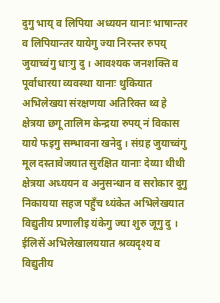दुगु भाय् व लिपिया अध्ययन यानाः भाषान्तर व लिपियान्तर यायेगु ज्या निरन्तर रुपय् जुयाच्वंगु धाःगु दु । आवश्यक जनशक्ति व पूर्वाधारया व्यवस्था यानाः थुकियात अभिलेखया संरक्षणया अतिरिक्त थ्व हे क्षेत्रया छगू तालिम केन्द्रया रुपय् नं विकास याये फइगु सम्भावना खनेदु । संग्रह जुयाच्वंगु मूल दस्तावेजयात सुरक्षित यानाः देय्या थीथी क्षेत्रया अध्ययन व अनुसन्धान व सरोकार दुगु निकायया सहज पहुँच थ्यंकेत अभिलेखयात विद्युतीय प्रणालीइ यंकेगु ज्या शुरु जूगु दु । ईलिसें अभिलेखालययात श्रव्यदृश्य व विद्युतीय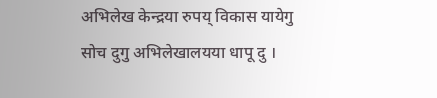अभिलेख केन्द्रया रुपय् विकास यायेगु सोच दुगु अभिलेखालयया धापू दु ।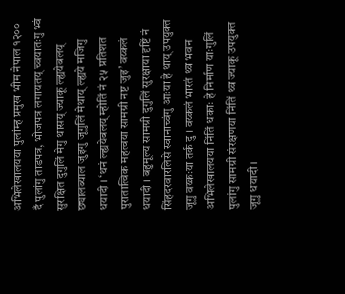अभिलेखालयया पुलांम्ह प्रमुख भीम नेपाल १२०० दँ पुलांगु ताडपत्र, भोजपत्र लगायतय् च्वयातःगु भ्वं सुरक्षित दुगुलिं मेगु थासय् ज्याकू ल्ह्ययेबलय् छ्यालब्याल जुइगु जूगुलिं मेथाय् ल्ह्यये मजिगु धयादी । ‘थनं ल्ह्ययेबलय् म्होतिं नं २५ प्रतिशत पुरातात्विक महत्वया सामग्री नष्ट जुइ’ वय्कलं धयादी । बहुमूल्य सामग्री दुगुलिं सुरक्षाया दृष्टिं नं सिंहदरवारलिसे स्वानाच्वंगु आःया हे थाय् उपयुक्त जूगु वय्कःया तर्क दु । वय्कलं भारतं थ्व भवन अभिलेखालयया निंतिं धकाः हे निर्माण याःगुलिं पुलांगु सामग्री संरक्षणया निंतिं थ्व ज्याकू उपयुक्त जूगु धयादी ।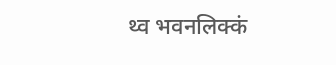थ्व भवनलिक्कं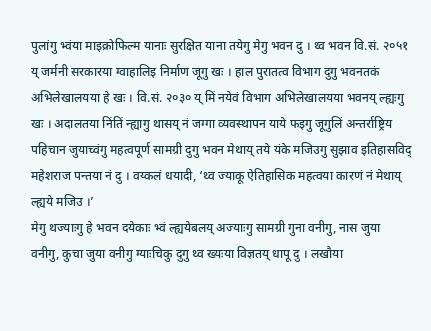पुलांगु भ्वंया माइक्रोफिल्म यानाः सुरक्षित याना तयेगु मेगु भवन दु । थ्व भवन वि.सं. २०५१ य् जर्मनी सरकारया ग्वाहालिइ निर्माण जूगु खः । हाल पुरातत्व विभाग दुगु भवनतकं अभिलेखालयया हे खः । वि.सं. २०३० य् मिं नयेवं विभाग अभिलेखालयया भवनय् ल्ह्यःगु खः । अदालतया निंतिं न्ह्यागु थासय् नं जग्गा व्यवस्थापन याये फइगु जूगुलिं अन्तर्राष्ट्रिय पहिचान जुयाच्वंगु महत्वपूर्ण सामग्री दुगु भवन मेथाय् तये यंके मजिउगु सुझाव इतिहासविद् महेशराज पन्तया नं दु । वय्कलं धयादी, ‘थ्व ज्याकू ऐतिहासिक महत्वया कारणं नं मेथाय् ल्ह्यये मजिउ ।’
मेगु थज्याःगु हे भवन दयेकाः भ्वं ल्ह्ययेबलय् अज्याःगु सामग्री गुना वनीगु, नास जुया वनीगु, कुचा जुया वनीगु ग्याःचिकु दुगु थ्व ख्यःया विज्ञतय् धापू दु । लखौया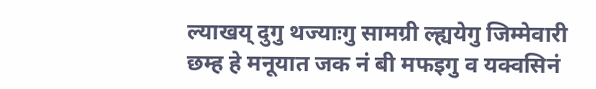ल्याखय् दुगु थज्याःगु सामग्री ल्ह्ययेगु जिम्मेवारी छम्ह हे मनूयात जक नं बी मफइगु व यक्वसिनं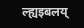ल्ह्यइबलय्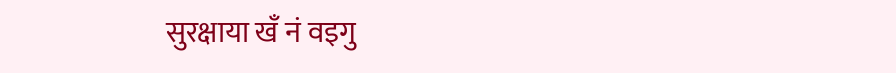सुरक्षाया खँ नं वइगु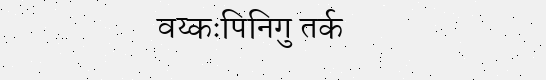वय्कःपिनिगु तर्क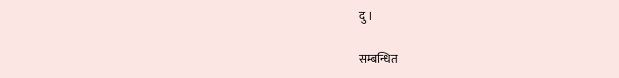दु ।

सम्बन्धित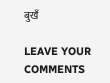बुखँ

LEAVE YOUR COMMENTS